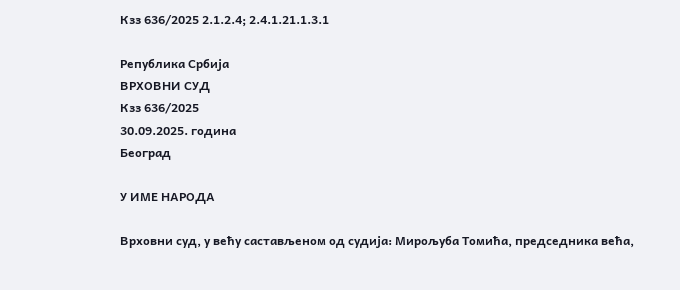Кзз 636/2025 2.1.2.4; 2.4.1.21.1.3.1

Република Србија
ВРХОВНИ СУД
Кзз 636/2025
30.09.2025. година
Београд

У ИМЕ НАРОДА

Врховни суд, у већу састављеном од судија: Мирољубa Томићa, председника већа,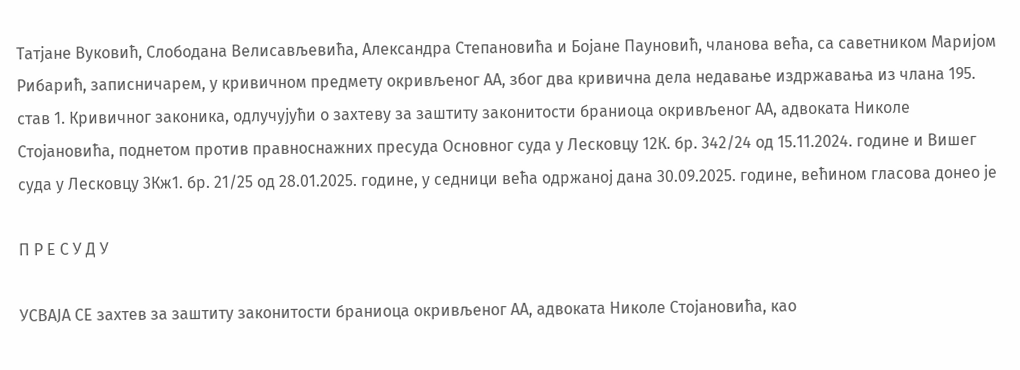Татјане Вуковић, Слободана Велисављевићa, Александра Степановића и Бојане Пауновић, чланова већа, са саветником Маријом Рибарић, записничарем, у кривичном предмету окривљеног АА, због два кривична дела недавање издржавања из члана 195. став 1. Кривичног законика, одлучујући о захтеву за заштиту законитости браниоца окривљеног АА, адвоката Николе Стојановића, поднетом против правноснажних пресуда Основног суда у Лесковцу 12К. бр. 342/24 од 15.11.2024. године и Вишег суда у Лесковцу 3Кж1. бр. 21/25 од 28.01.2025. године, у седници већа одржаној дана 30.09.2025. године, већином гласова донео је

П Р Е С У Д У

УСВАЈА СЕ захтев за заштиту законитости браниоца окривљеног АА, адвоката Николе Стојановића, као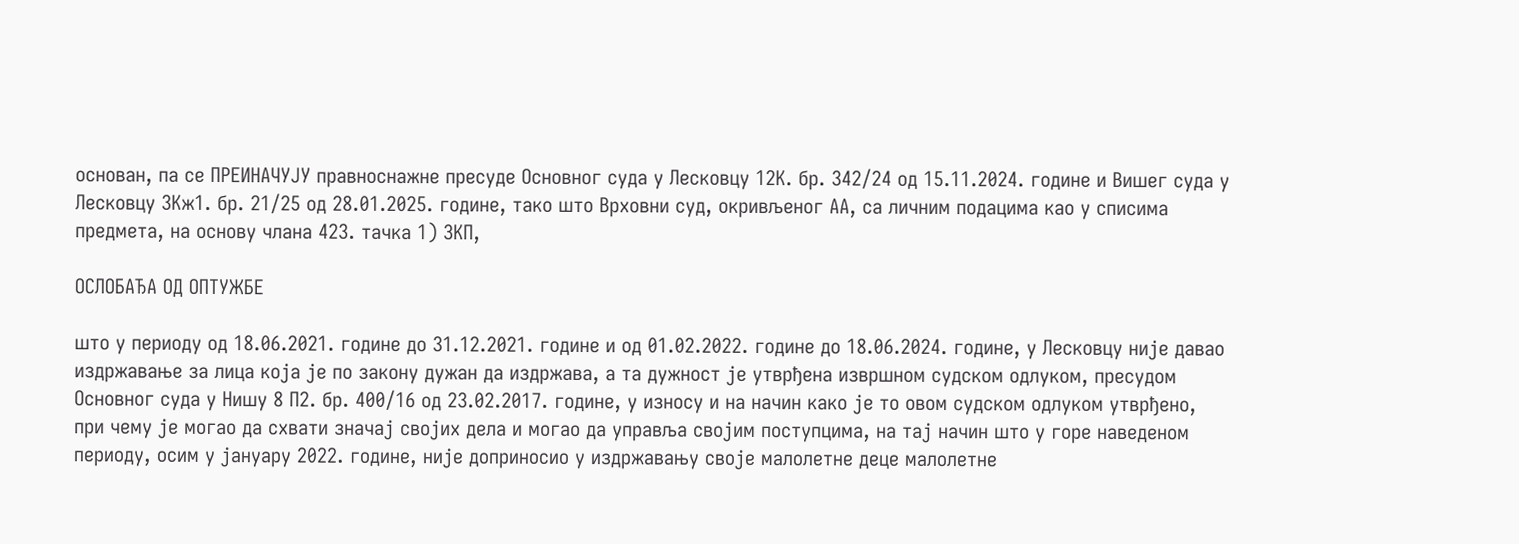основан, па се ПРЕИНАЧУЈУ правноснажне пресуде Основног суда у Лесковцу 12К. бр. 342/24 од 15.11.2024. године и Вишег суда у Лесковцу 3Кж1. бр. 21/25 од 28.01.2025. године, тако што Врховни суд, окривљеног АА, са личним подацима као у списима предмета, на основу члана 423. тачка 1) ЗКП,

ОСЛОБАЂА ОД ОПТУЖБЕ

што у периоду од 18.06.2021. године до 31.12.2021. године и од 01.02.2022. године до 18.06.2024. године, у Лесковцу није давао издржавање за лица која је по закону дужан да издржава, а та дужност је утврђена извршном судском одлуком, пресудом Основног суда у Нишу 8 П2. бр. 400/16 од 23.02.2017. године, у износу и на начин како је то овом судском одлуком утврђено, при чему је могао да схвати значај својих дела и могао да управља својим поступцима, на тај начин што у горе наведеном периоду, осим у јануару 2022. године, није доприносио у издржавању своје малолетне деце малолетне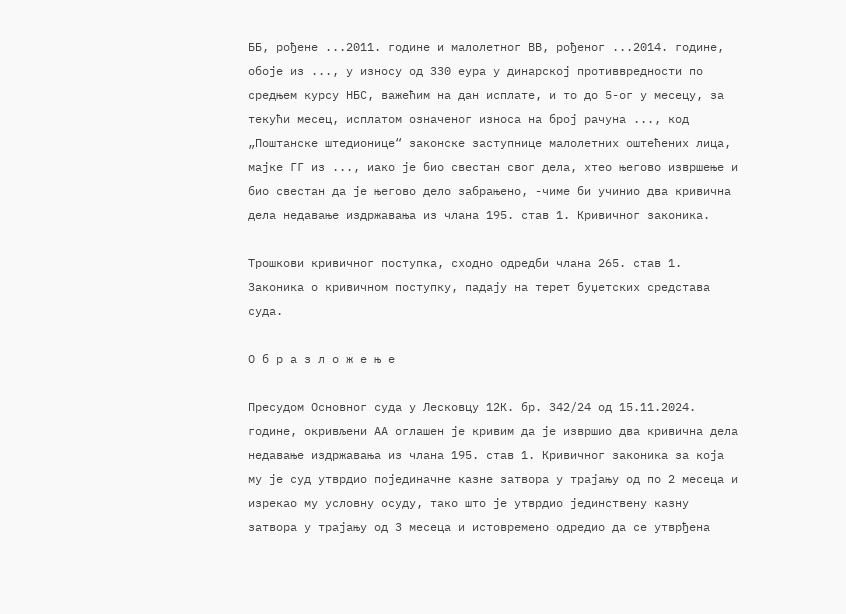ББ, рођене ...2011. године и малолетног ВВ, рођеног ...2014. године, обоје из ..., у износу од 330 еура у динарској противвредности по средњем курсу НБС, важећим на дан исплате, и то до 5-ог у месецу, за текући месец, исплатом означеног износа на број рачуна ..., код „Поштанске штедионице“ законске заступнице малолетних оштећених лица, мајке ГГ из ..., иако је био свестан свог дела, хтео његово извршење и био свестан да је његово дело забрањено, -чиме би учинио два кривична дела недавање издржавања из члана 195. став 1. Кривичног законика.

Трошкови кривичног поступка, сходно одредби члана 265. став 1. Законика о кривичном поступку, падају на терет буџетских средстава суда.

О б р а з л о ж е њ е

Пресудом Основног суда у Лесковцу 12К. бр. 342/24 од 15.11.2024. године, окривљени АА оглашен је кривим да је извршио два кривична дела недавање издржавања из члана 195. став 1. Кривичног законика за која му је суд утврдио појединачне казне затвора у трајању од по 2 месеца и изрекао му условну осуду, тако што је утврдио јединствену казну затвора у трајању од 3 месеца и истовремено одредио да се утврђена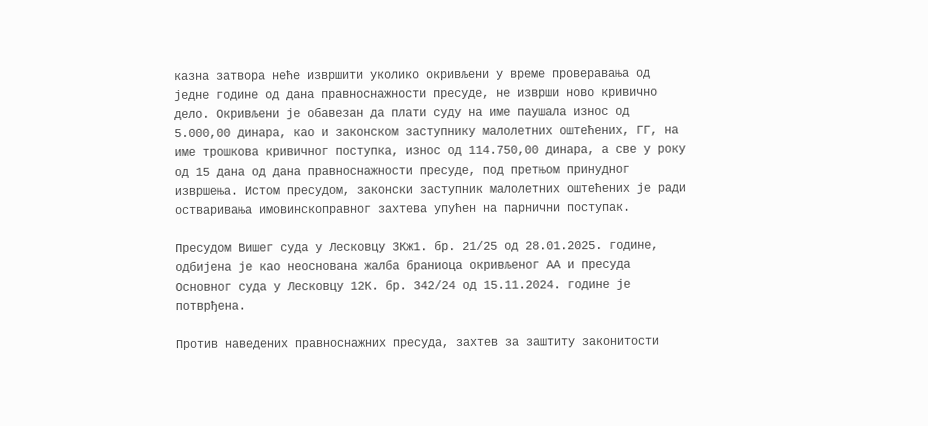казна затвора неће извршити уколико окривљени у време проверавања од једне године од дана правноснажности пресуде, не изврши ново кривично дело. Окривљени је обавезан да плати суду на име паушала износ од 5.000,00 динара, као и законском заступнику малолетних оштећених, ГГ, на име трошкова кривичног поступка, износ од 114.750,00 динара, а све у року од 15 дана од дана правноснажности пресуде, под претњом принудног извршења. Истом пресудом, законски заступник малолетних оштећених је ради остваривања имовинскоправног захтева упућен на парнични поступак.

Пресудом Вишег суда у Лесковцу 3Кж1. бр. 21/25 од 28.01.2025. године, одбијена је као неоснована жалба браниоца окривљеног АА и пресуда Основног суда у Лесковцу 12К. бр. 342/24 од 15.11.2024. године је потврђена.

Против наведених правноснажних пресуда, захтев за заштиту законитости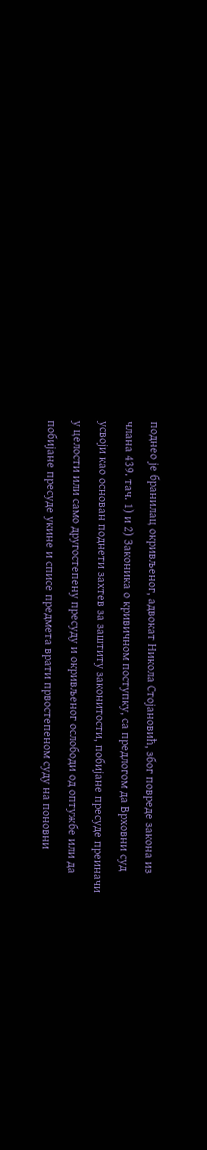поднео је бранилац окривљеног, адвокат Никола Стојановић, због повреде закона из члана 439. тач. 1) и 2) Законика о кривичном поступку, са предлогом да Врховни суд усвоји као основан поднети захтев за заштиту законитости, побијане пресуде преиначи у целости или само другостепену пресуду и окривљеног ослободи од оптужбе или да побијане пресуде укине и списе предмета врати првостепеном суду на поновни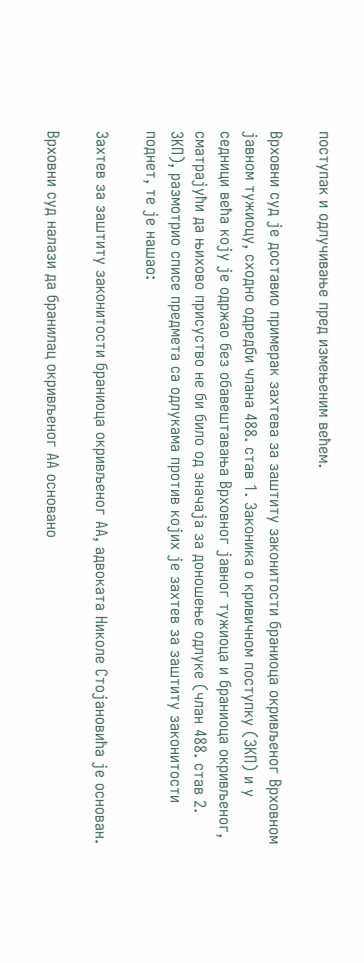поступак и одлучивање пред измењеним већем.

Врховни суд је доставио примерак захтева за заштиту законитости браниоца окривљеног Врховном јавном тужиоцу, сходно одредби члана 488. став 1. Законика о кривичном поступку (ЗКП) и у седници већа коју је одржао без обавештавања Врховног јавног тужиоца и браниоца окривљеног, сматрајући да њихово присуство не би било од значаја за доношење одлуке (члан 488. став 2. ЗКП), размотрио списе предмета са одлукама против којих је захтев за заштиту законитости поднет, те је нашао:

Захтев за заштиту законитости браниоца окривљеног АА, адвоката Николе Стојановића је основан.

Врховни суд налази да бранилац окривљеног АА основано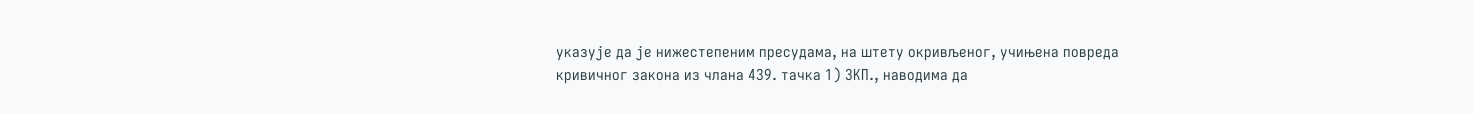указује да је нижестепеним пресудама, на штету окривљеног, учињена повреда кривичног закона из члана 439. тачка 1) ЗКП., наводима да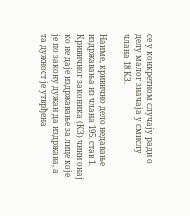се у конкретном случају ради о делу малог значаја у смислу члана 18 КЗ.

Наиме, кривично дело недавање издржавања из члана 195. став 1. Кривичног законика (КЗ) чини онај ко не даје издржавање за лице које је по закону дужан да издржава, а та дужност је утврђена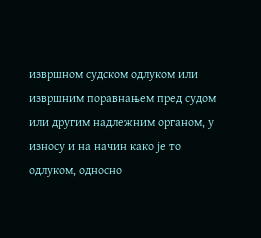извршном судском одлуком или извршним поравнањем пред судом или другим надлежним органом, у износу и на начин како је то одлуком, односно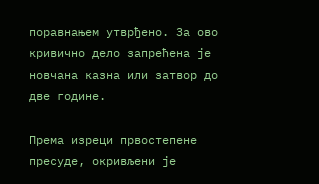поравнањем утврђено. За ово кривично дело запрећена је новчана казна или затвор до две године.

Према изреци првостепене пресуде, окривљени је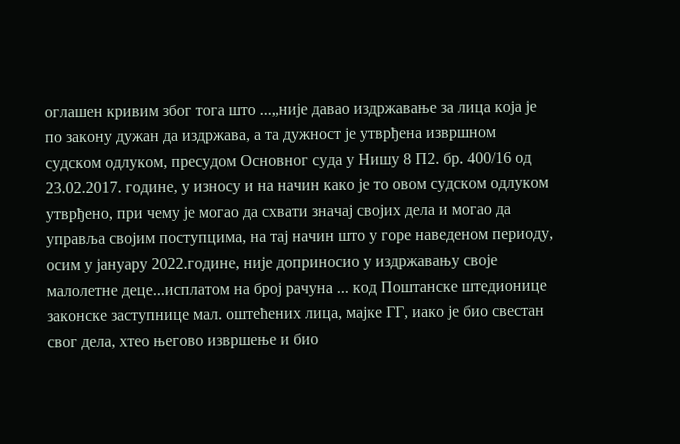оглашен кривим због тога што ...„није давао издржавање за лица која је по закону дужан да издржава, а та дужност је утврђена извршном судском одлуком, пресудом Основног суда у Нишу 8 П2. бр. 400/16 од 23.02.2017. године, у износу и на начин како је то овом судском одлуком утврђено, при чему је могао да схвати значај својих дела и могао да управља својим поступцима, на тај начин што у горе наведеном периоду, осим у јануару 2022.године, није доприносио у издржавању своје малолетне деце...исплатом на број рачуна ... код Поштанске штедионице законске заступнице мал. оштећених лица, мајке ГГ, иако је био свестан свог дела, хтео његово извршење и био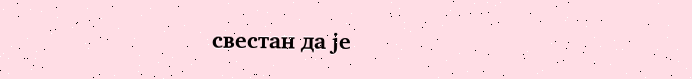свестан да је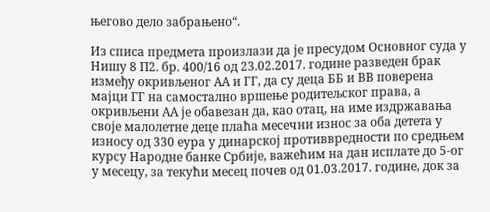његово дело забрањено“.

Из списа предмета произлази да је пресудом Основног суда у Нишу 8 П2. бр. 400/16 од 23.02.2017. године разведен брак између окривљеног АА и ГГ, да су деца ББ и ВВ поверена мајци ГГ на самостално вршење родитељског права, а окривљени АА је обавезан да, као отац, на име издржавања своје малолетне деце плаћа месечни износ за оба детета у износу од 330 еура у динарској противвредности по средњем курсу Народне банке Србије, важећим на дан исплате до 5-ог у месецу, за текући месец почев од 01.03.2017. године, док за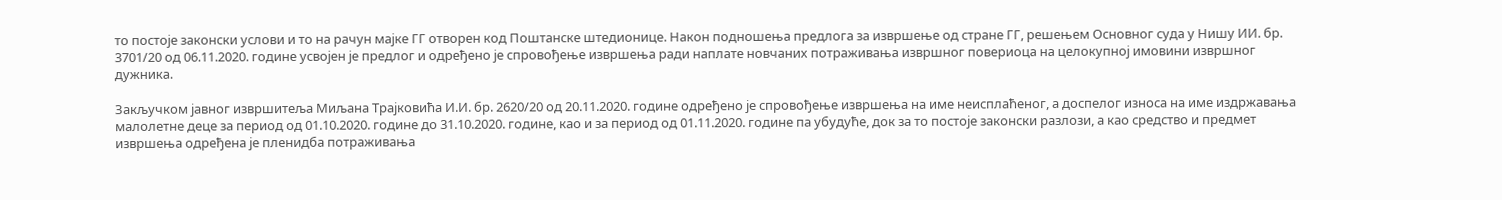то постоје законски услови и то на рачун мајке ГГ отворен код Поштанске штедионице. Након подношења предлога за извршење од стране ГГ, решењем Основног суда у Нишу ИИ. бр. 3701/20 од 06.11.2020. године усвојен је предлог и одређено је спровођење извршења ради наплате новчаних потраживања извршног повериоца на целокупној имовини извршног дужника.

Закључком јавног извршитеља Миљана Трајковића И.И. бр. 2620/20 од 20.11.2020. године одређено је спровођење извршења на име неисплаћеног, а доспелог износа на име издржавања малолетне деце за период од 01.10.2020. године до 31.10.2020. године, као и за период од 01.11.2020. године па убудуће, док за то постоје законски разлози, а као средство и предмет извршења одређена је пленидба потраживања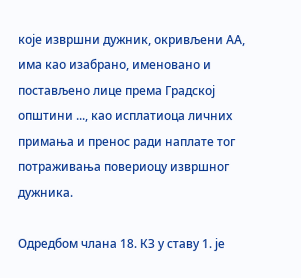које извршни дужник, окривљени АА, има као изабрано, именовано и постављено лице према Градској општини ..., као исплатиоца личних примања и пренос ради наплате тог потраживања повериоцу извршног дужника.

Одредбом члана 18. КЗ у ставу 1. је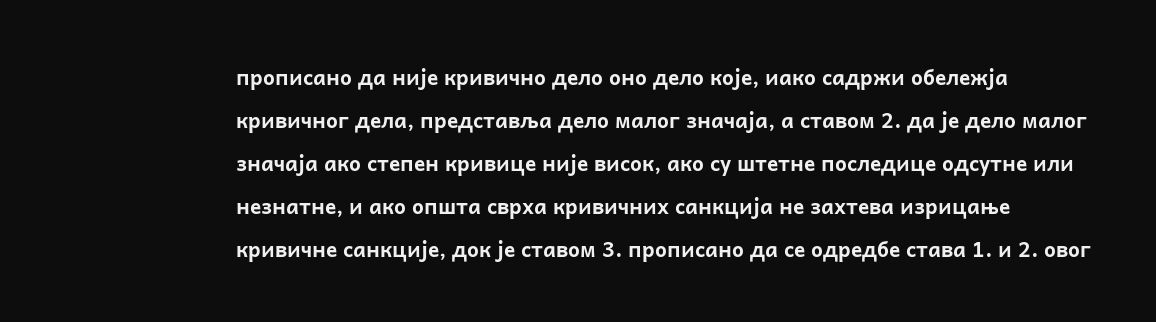прописано да није кривично дело оно дело које, иако садржи обележја кривичног дела, представља дело малог значаја, а ставом 2. да је дело малог значаја ако степен кривице није висок, ако су штетне последице одсутне или незнатне, и ако општа сврха кривичних санкција не захтева изрицање кривичне санкције, док је ставом 3. прописано да се одредбе става 1. и 2. овог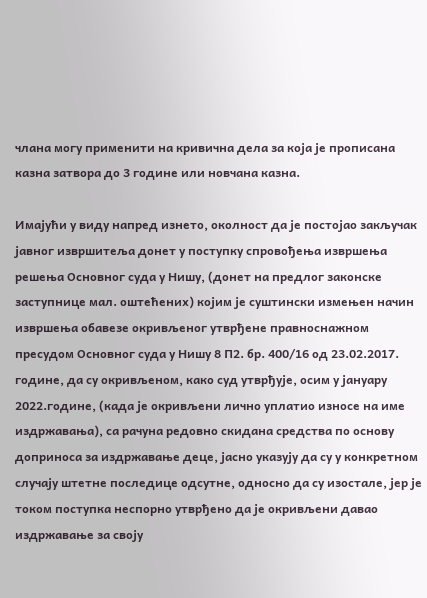члана могу применити на кривична дела за која је прописана казна затвора до 3 године или новчана казна.

Имајући у виду напред изнето, околност да је постојао закључак јавног извршитеља донет у поступку спровођења извршења решења Основног суда у Нишу, (донет на предлог законске заступнице мал. оштећених) којим је суштински измењен начин извршења обавезе окривљеног утврђене правноснажном пресудом Основног суда у Нишу 8 П2. бр. 400/16 од 23.02.2017. године, да су окривљеном, како суд утврђује, осим у јануару 2022.године, (када је окривљени лично уплатио износе на име издржавања), са рачуна редовно скидана средства по основу доприноса за издржавање деце, јасно указују да су у конкретном случају штетне последице одсутне, односно да су изостале, јер је током поступка неспорно утврђено да је окривљени давао издржавање за своју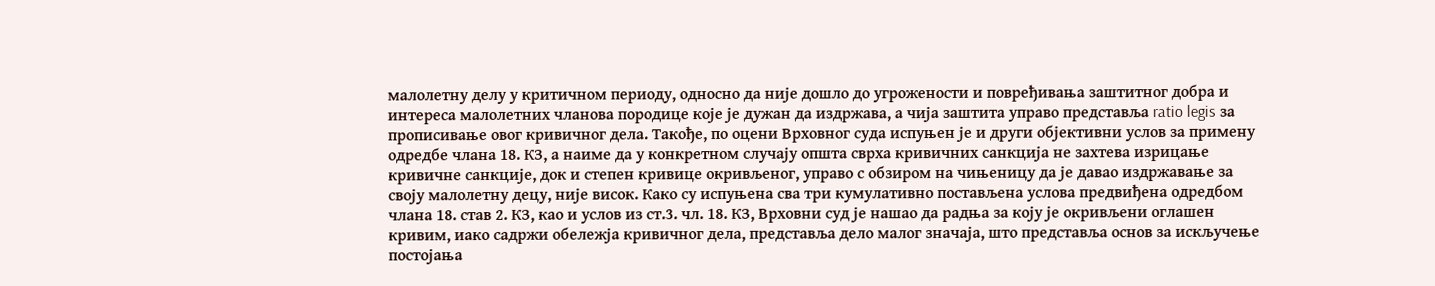малолетну делу у критичном периоду, односно да није дошло до угрожености и повређивања заштитног добра и интереса малолетних чланова породице које је дужан да издржава, а чија заштита управо представља ratio legis за прописивање овог кривичног дела. Такође, по оцени Врховног суда испуњен је и други објективни услов за примену одредбе члана 18. КЗ, а наиме да у конкретном случају општа сврха кривичних санкција не захтева изрицање кривичне санкције, док и степен кривице окривљеног, управо с обзиром на чињеницу да је давао издржавање за своју малолетну децу, није висок. Како су испуњена сва три кумулативно постављена услова предвиђена одредбом члана 18. став 2. КЗ, као и услов из ст.3. чл. 18. КЗ, Врховни суд је нашао да радња за коју је окривљени оглашен кривим, иако садржи обележја кривичног дела, представља дело малог значаја, што представља основ за искључење постојања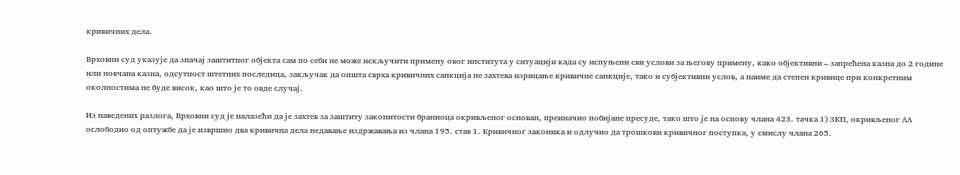кривичних дела.

Врховни суд указује да значај заштитног објекта сам по себи не може искључити примену овог института у ситуацији када су испуњени сви услови за његову примену, како објективни – запрећена казна до 2 године или новчана казна, одсутност штетних последица, закључак да општа сврха кривичних санкција не захтева изрицање кривичне санкције, тако и субјективни услов, а наиме да степен кривице при конкретним околностима не буде висок, као што је то овде случај.

Из наведених разлога, Врховни суд је налазећи да је захтев за заштиту законитости браниоца окривљеног основан, преиначио побијане пресуде, тако што је на основу члана 423. тачка 1) ЗКП, окривљеног АА ослободио од оптужбе да је извршио два кривична дела недавање издржавања из члана 195. став 1. Кривичног законика и одлучио да трошкови кривичног поступка, у смислу члана 265.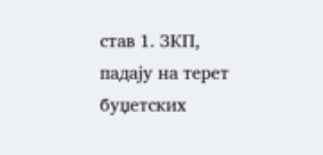став 1. ЗКП, падају на терет буџетских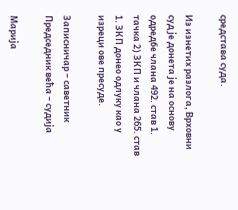средстава суда.

Из изнетих разлога, Врховни суд је донета је на основу одредбе члана 492. став 1. тачка 2) ЗКП и члана 265. став 1. ЗКП донео одлуку као у изреци ове пресуде.

Записничар – саветник                                                                                                                                                                                                                                                                                                                                                                                           Председник већа – судија

Марија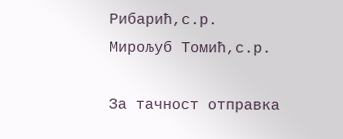Рибарић,с.р.                                                                                                                                                                                                                                                                                                                                                                                                            Мирољуб Томић,с.р.

За тачност отправка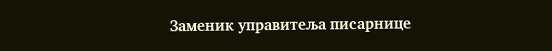Заменик упрaвитеља писарнице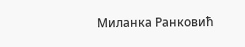Миланка Ранковић